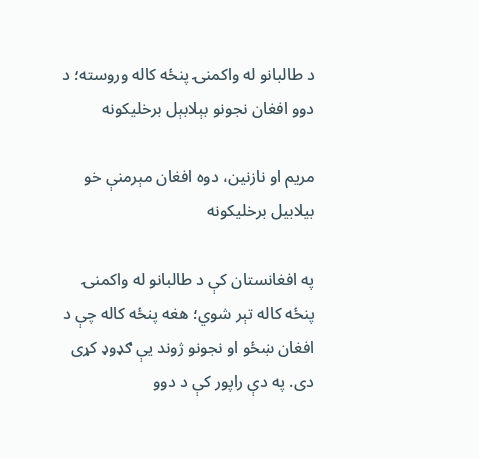د طالبانو له واکمنۍ پنځه کاله وروسته؛ د دوو افغان نجونو بېلابېل برخلیکونه

مریم او نازنین، دوه افغان مېرمنې خو بیلابیل برخلیکونه

په افغانستان کې د طالبانو له واکمنۍ پنځه کاله تېر شوي؛ هغه پنځه کاله چې د افغان ښځو او نجونو ژوند یې ګډوډ کړی دی. په دې راپور کې د دوو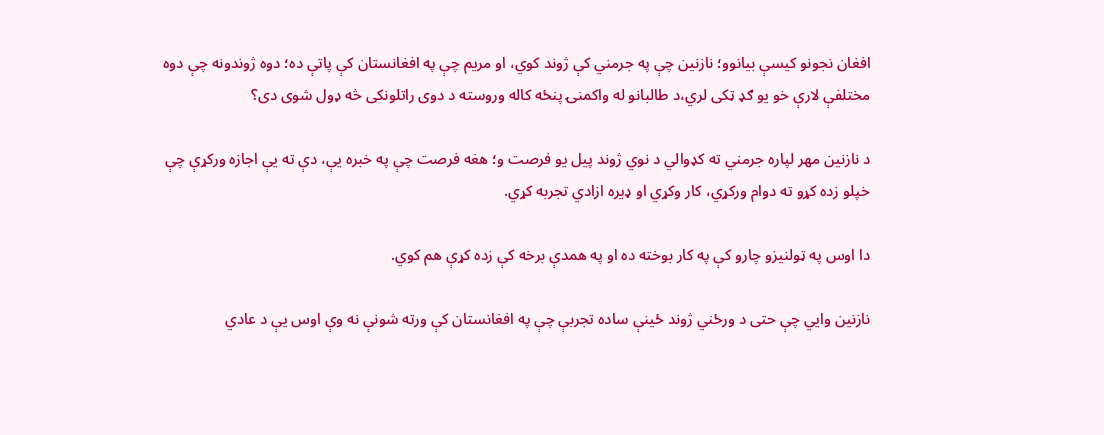افغان نجونو کیسې بیانوو؛ نازنین چې په جرمني کې ژوند کوي، او مریم چې په افغانستان کې پاتې ده؛ دوه ژوندونه چې دوه مختلفې لارې خو یو ګډ ټکی لري،د طالبانو له واکمنۍ پنځه کاله وروسته د دوی راتلونکی څه ډول شوی دی؟

د نازنین مهر لپاره جرمني ته کډوالي د نوي ژوند پیل یو فرصت و؛ هغه فرصت چې په خبره یې، دې ته یې اجازه ورکړې چې خپلو زده کړو ته دوام ورکړي، کار وکړي او ډیره ازادي تجربه کړي.

دا اوس په ټولنیزو چارو کې په کار بوخته ده او په همدې برخه کې زده کړې هم کوي.

نازنین وايي چې حتی د ورځني ژوند ځینې ساده تجربې چې په افغانستان کې ورته شونې نه وې اوس یې د عادي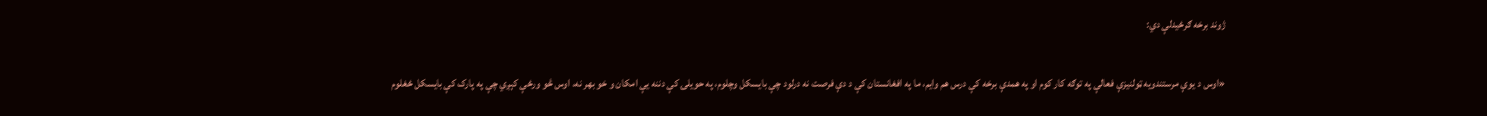ژوند برخه ګرځیدلې دي:

«اوس د یوې مرستندویه ټولنیزې فعالې په توګه کار کوم او په همدې برخه کې درس هم وایم، ما په افغانستان کې د دې فرصت نه درلود چې بایسکل وچلوم، په حویلۍ کې دننه یې امکان و خو بهر نه، اوس څو ورځې کېږي چې په پارک کې بایسکل ځغلوم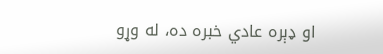او ډېره عادي خبره ده، له وړو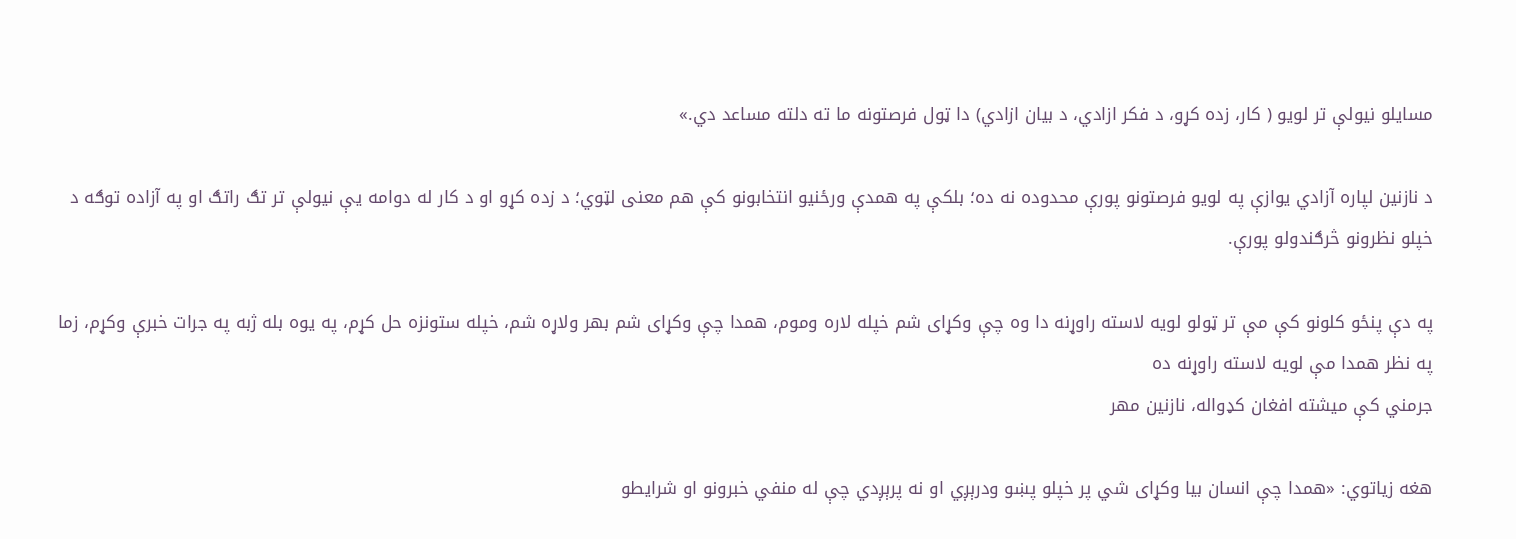مسایلو نیولې تر لویو ( کار، زده کړو، د فکر ازادي، د بیان ازادي) دا ټول فرصتونه ما ته دلته مساعد دي.»

د نازنین لپاره آزادي یوازې په لویو فرصتونو پورې محدوده نه ده؛ بلکې په همدې ورځنیو انتخابونو کې هم معنی لټوي؛ د زده کړو او د کار له دوامه یې نیولې تر تګ راتګ او په آزاده توګه د خپلو نظرونو څرګندولو پورې.

په دې پنځو کلونو کې مې تر ټولو لویه لاسته راوړنه دا وه چې وکړای شم خپله لاره وموم، همدا چې وکړای شم بهر ولاړه شم، خپله ستونزه حل کړم، په یوه بله ژبه په جرات خبرې وکړم، زما په نظر همدا مې لویه لاسته راوړنه ده
جرمني کې میشته افغان کډواله، نازنین مهر

هغه زیاتوي: «همدا چې انسان بیا وکړای شي پر خپلو پښو ودرېږي او نه پرېږدي چې له منفي خبرونو او شرایطو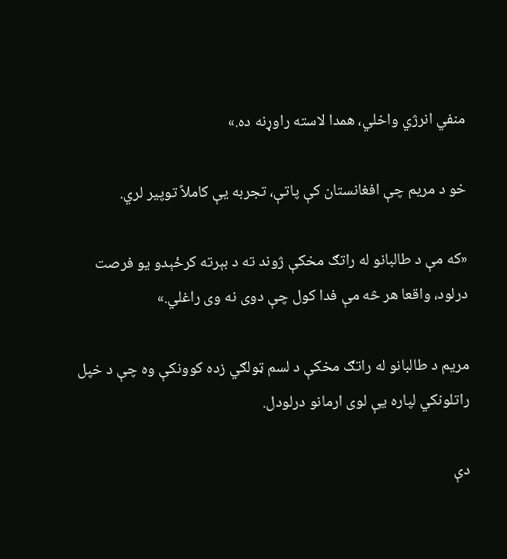منفي انرژي واخلي، همدا لاسته راوړنه ده.»

خو د مریم چې افغانستان کې پاتې، تجربه یې کاملاً توپیر لري.

«که مې د طالبانو له راتګ مخکې ژوند ته د بېرته کرځېدو یو فرصت درلود، واقعا هر څه مې فدا کول چې دوی نه وی راغلي.»

مریم د طالبانو له راتګ مخکې د لسم ټولګي زده کوونکې وه چې د خپل راتلونکي لپاره یې لوی ارمانو درلودل.

دې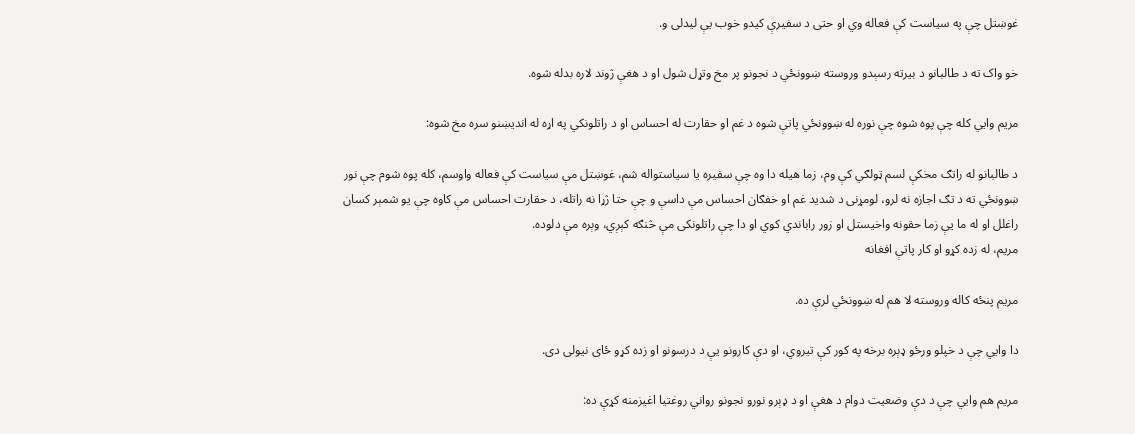غوښتل چې په سیاست کې فعاله وي او حتی د سفیرې کیدو خوب یې لیدلی و.

خو واک ته د طالبانو د بیرته رسېدو وروسته ښوونځي د نجونو پر مخ وتړل شول او د هغې ژوند لاره بدله شوه.

مریم وايي کله چې پوه شوه چې نوره له ښوونځي پاتې شوه د غم او حقارت له احساس او د راتلونکي په اړه له اندیښنو سره مخ شوه:

د طالبانو له راتګ مخکې لسم ټولګي کې وم، زما هیله دا وه چې سفیره یا سیاستواله شم، غوښتل مې سیاست کې فعاله واوسم، کله پوه شوم چې نور ښوونځي ته د تګ اجازه نه لرو، لومړنی د شدید غم او خفګان احساس مې داسې و چې حتا ژړا نه راتله، د حقارت احساس مې کاوه چې یو شمېر کسان راغلل او له ما یې زما حقونه واخیستل او زور راباندي کوي او دا چې راتلونکی مې څنګه کېږي، وېره مې دلوده.
مریم، له زده کړو او کار پاتې افغانه

مریم پنځه کاله وروسته لا هم له ښوونځي لرې ده.

دا وايي چې د خپلو ورځو ډېره برخه په کور کې تیروي، او دې کارونو یې د درسونو او زده کړو ځای نیولی دی.

مریم هم وايي چې د دې وضعیت دوام د هغې او د ډېرو نورو نجونو رواني روغتیا اغیزمنه کړې ده: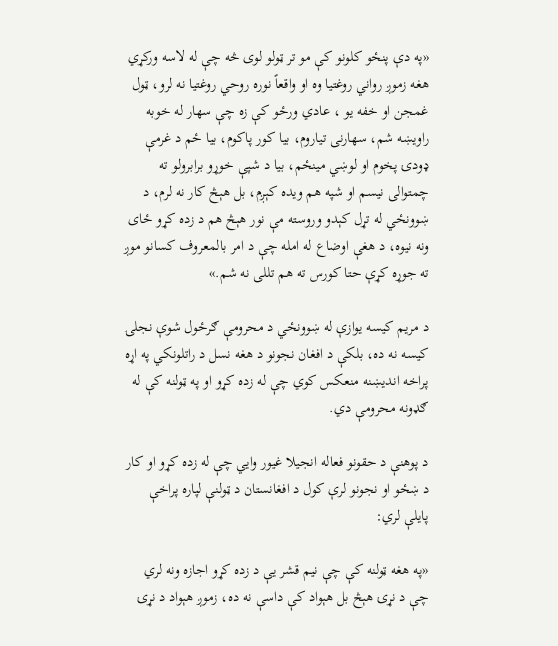«په دې پنځو کلونو کې مو تر ټولو لوی څه چې له لاسه ورکړي هغه زموږ رواني روغتیا وه او واقعاً نوره روحي روغتیا نه لرو، ټول غمجن او خفه یو ، عادي ورځو کې زه چې سهار له خوبه راویښه شم، سهارنی تیاروم، بیا کور پاکوم، بیا ځم د غرمې ډودۍ پخوم او لوښي مینځم، بیا د شپې خوړو برابرولو ته چمتوالی نیسم او شپه هم ویده کېږم، بل هېڅ کار نه لرم، د ښوونځي له تړل کېدو وروسته مې نور هېڅ هم د زده کړو ځای ونه نیوه، د هغې اوضاع له امله چې د امر بالمعروف کسانو موږ ته جوړه کړې حتا کورس ته هم تللی نه شم.»

د مریم کیسه یوازې له ښوونځي د محرومې ګرځول شوې نجلۍ کیسه نه ده، بلکې د افغان نجونو د هغه نسل د راتلونکي په اړه پراخه اندیښنه منعکس کوي چې له زده کړو او په ټولنه کې له ګډونه محرومې دي.

د پوهنې د حقونو فعاله انجیلا غیور وايي چې له زده کړو او کار د ښځو او نجونو لرې کول د افغانستان د ټولنې لپاره پراخې پایلې لري:

«په هغه ټولنه کې چې نیم قشر یې د زده کړو اجازه ونه لري چې د نړۍ هېڅ بل هېواد کې داسې نه ده، زموږ هېواد د نړۍ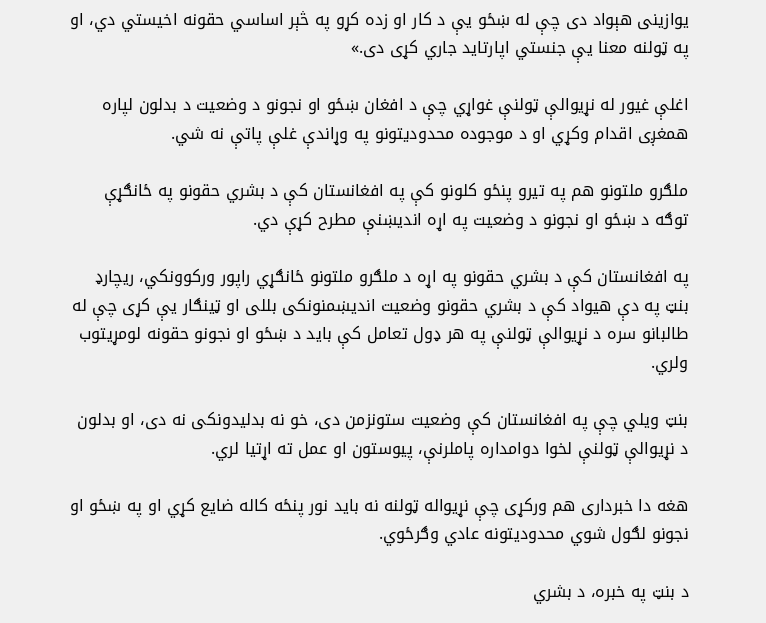یوازینی هېواد دی چې له ښځو یې د کار او زده کړو په څېر اساسي حقونه اخیستي دي، او په ټولنه معنا یې جنستي اپارتاید جاري کړی دی.»

اغلې غیور له نړیوالې ټولنې غواړي چې د افغان ښځو او نجونو د وضعیت د بدلون لپاره همغږی اقدام وکړي او د موجوده محدودیتونو په وړاندې غلې پاتې نه شي.

ملګرو ملتونو هم په تیرو پنځو کلونو کې په افغانستان کې د بشري حقونو په ځانګړې توګه د ښځو او نجونو د وضعیت په اړه اندیښنې مطرح کړې دي.

په افغانستان کې د بشري حقونو په اړه د ملګرو ملتونو ځانګړي راپور ورکوونکي، ریچارډ بنټ په دې هیواد کې د بشري حقونو وضعیت اندیښمنونکی بللی او ټینګار یې کړی چې له طالبانو سره د نړیوالې ټولنې په هر ډول تعامل کې باید د ښځو او نجونو حقونه لومړیتوب ولري.

بنټ ویلي چې په افغانستان کې وضعیت ستونزمن دی، خو نه بدلیدونکی نه دی، او بدلون د نړیوالې ټولنې لخوا دوامداره پاملرنې، پیوستون او عمل ته اړتیا لري.

هغه دا خبرداری هم ورکړی چې نړیواله ټولنه نه باید نور پنځه کاله ضایع کړي او په ښځو او نجونو لګول شوي محدودیتونه عادي وګرځوي.

د بنټ په خبره، د بشري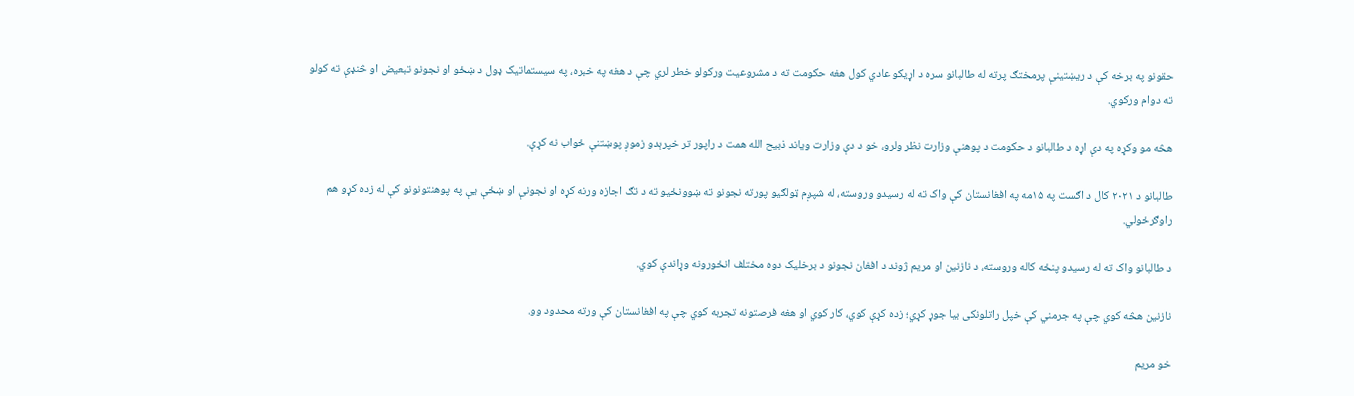حقونو په برخه کې د ریښتینې پرمختګ پرته له طالبانو سره د اړیکو عادي کول هغه حکومت ته د مشروعیت ورکولو خطر لري چې د هغه په خبره، په سیستماتیک ډول د ښځو او نجونو تبعیض او څنډې ته کولو ته دوام ورکوي.

هڅه مو وکړه په دې اړه د طالبانو د حکومت د پوهنې وزارت نظر ولرو، خو د دې وزارت ویاند ذبیح الله همت د راپور تر خپرېدو زموږ پوښتنې ځواب نه کړې.

طالبانو د ۲۰۲۱ کال د اګست په ۱۵مه په افغانستان کې واک ته له رسیدو وروسته، له شپږم ټولګیو پورته نجونو ته ښوونځیو ته د تګ اجازه ورنه کړه او نجونې او ښځې یې په پوهنتونونو کې له زده کړو هم راوګرځولي.

د طالبانو واک ته له رسیدو پنځه کاله وروسته، د نازنین او مریم ژوند د افغان نجونو د برخلیک دوه مختلف انځورونه وړاندې کوي.

نازنین هڅه کوي چې په جرمني کې خپل راتلونکی بیا جوړ کړي؛ زده کړې کوي، کار کوي او هغه فرصتونه تجربه کوي چې په افغانستان کې ورته محدود وو.

خو مریم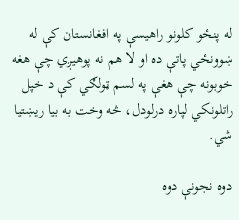له پنځو کلونو راهیسې په افغانستان کې له ښوونځي پاتې ده او لا هم نه پوهیږي چې هغه خوبونه چې هغې په لسم ټولګي کې د خپل راتلونکي لپاره درلودل، څه وخت به بیا ریښتیا شي.

دوه نجونې دوه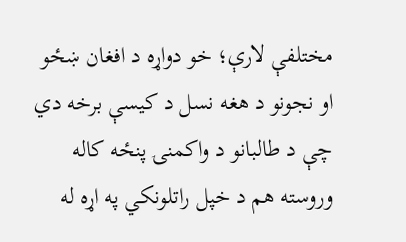مختلفې لارې؛ خو دواړه د افغان ښځو او نجونو د هغه نسل د کیسې برخه دي چې د طالبانو د واکمنۍ پنځه کاله وروسته هم د خپل راتلونکي په اړه له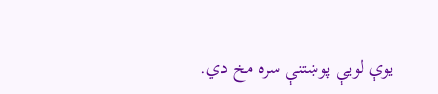یوې لویې پوښتنې سره مخ دي.